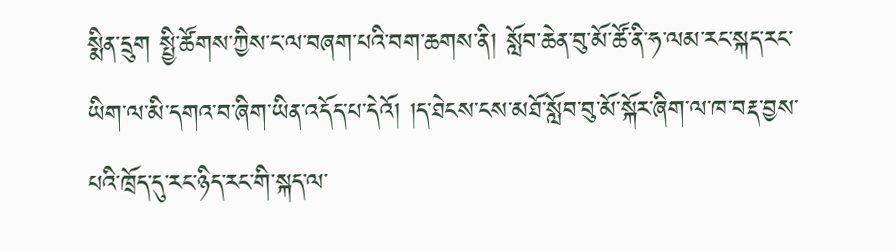སྨིན་དྲུག སྤྱི་ཚོགས་ཀྱིས་ང་ལ་བཞག་པའི་བག་ཆགས་ནི། སློབ་ཆེན་བུ་མོ་ཚོ་ནི་ཧ་ལམ་རང་སྐད་རང་ཡིག་ལ་མི་དགའ་བ་ཞིག་ཡིན་འདོད་པ་དེའོ། །ད་ཐེངས་ངས་མཐོ་སློབ་བུ་མོ་སྐོར་ཞིག་ལ་ཁ་བརྡ་བྱས་པའི་ཁྲོད་དུ་རང་ཉིད་རང་གི་སྐད་ལ་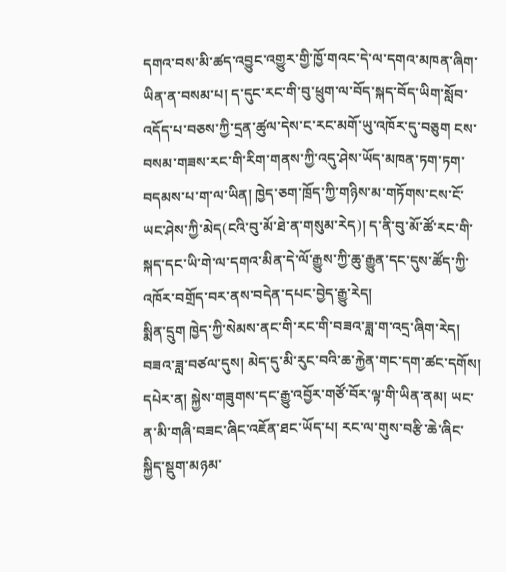དགའ་བས་མི་ཚད་འབྱུང་འགྱུར་གྱི་ཁྱོ་གའང་དེ་ལ་དགའ་མཁན་ཞིག་ཡིན་ན་བསམ་པ། ད་དུང་རང་གི་བུ་ཕྲུག་ལ་བོད་སྐད་བོད་ཡིག་སློབ་འདོད་པ་བཅས་ཀྱི་དྲན་ཚུལ་དེས་ང་རང་མགོ་ཡུ་འཁོར་དུ་བཅུག ངས་བསམ་གཟས་རང་གི་རིག་གནས་ཀྱི་འདུ་ཤེས་ཡོད་མཁན་ཏག་ཏག་བདམས་པ་ག་ལ་ཡིན། ཁྱེད་ཅག་ཁྲོད་ཀྱི་གཉིས་མ་གཏོགས་ངས་ངོ་ཡང་ཤེས་ཀྱི་མེད(ངའི་བུ་མོ་ཐེ་ན་གསུམ་རེད)། ད་ནི་བུ་མོ་ཚོ་རང་གི་སྐད་དང་ཡི་གེ་ལ་དགའ་མིན་དེ་ལོ་རྒྱུས་ཀྱི་ཆུ་རྒྱུན་དང་དུས་ཚོད་ཀྱི་འཁོར་བགྲོད་བར་ནས་བདེན་དཔང་བྱེད་རྒྱུ་རེད།
སྨིན་དྲུག ཁྱེད་ཀྱི་སེམས་ནང་གི་རང་གི་བཟའ་ཟླ་ག་འདྲ་ཞིག་རེད། བཟའ་ཟླ་བཙལ་དུས། མེད་དུ་མི་རུང་བའི་ཆ་རྐྱེན་གང་དག་ཚང་དགོས། དཔེར་ན། སྐྱེས་གཟུགས་དང་རྒྱུ་འབྱོར་གཙོ་བོར་ལྟ་གི་ཡིན་ནམ། ཡང་ན་མི་གཞི་བཟང་ཞིང་འཇོན་ཐང་ཡོད་པ། རང་ལ་གུས་བརྩི་ཆེ་ཞིང་སྐྱིད་སྡུག་མཉམ་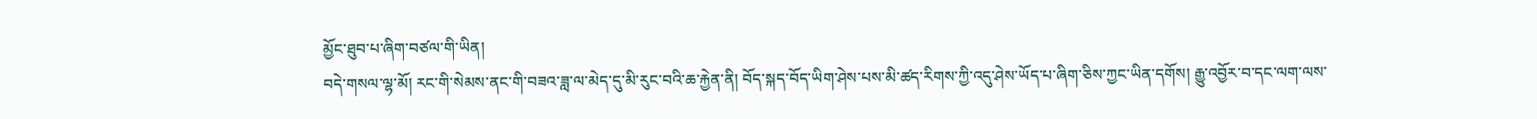མྱོང་ཐུབ་པ་ཞིག་བཙལ་གི་ཡིན།
བདེ་གསལ་ལྷ་མོ། རང་གི་སེམས་ནང་གི་བཟའ་ཟླ་ལ་མེད་དུ་མི་རུང་བའི་ཆ་རྐྱེན་ནི། བོད་སྐད་བོད་ཡིག་ཤེས་པས་མི་ཚད་རིགས་ཀྱི་འདུ་ཤེས་ཡོད་པ་ཞིག་ཅིས་ཀྱང་ཡིན་དགོས། རྒྱུ་འབྱོར་བ་དང་ལག་ལས་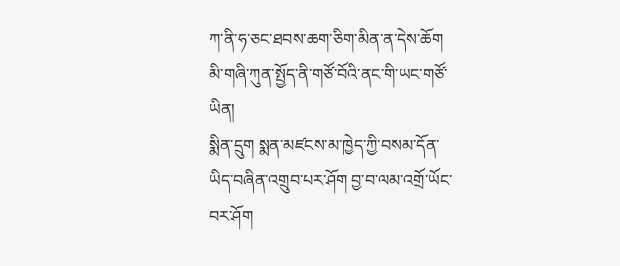ཀ་ནི་ཧ་ཅང་ཐབས་ཆག་ཅིག་མིན་ན་དེས་ཆོག མི་གཞི་ཀུན་སྤྱོད་ནི་གཙོ་བོའི་ནང་གི་ཡང་གཙོ་ཡིན།
སྨིན་དྲུག སྨན་མཛངས་མ་ཁྱེད་ཀྱི་བསམ་དོན་ཡིད་བཞིན་འགྲུབ་པར་ཤོག བྱ་བ་ལམ་འགྲོ་ཡོང་བར་ཤོག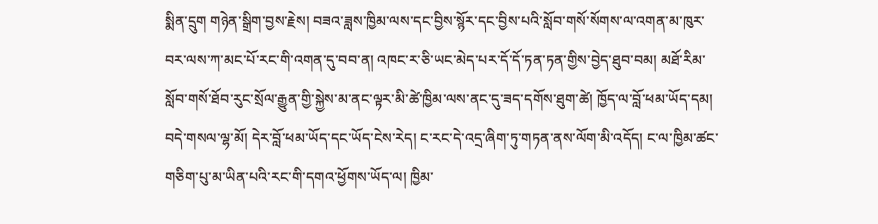སྨིན་དྲུག གཉེན་སྒྲིག་བྱས་རྗེས། བཟའ་ཟླས་ཁྱིམ་ལས་དང་བྱིས་སྙོར་དང་བྱིས་པའི་སློབ་གསོ་སོགས་ལ་འགན་མ་ཁུར་བར་ལས་ཀ་མང་པོ་རང་གི་འགན་དུ་བབ་ན། འཁང་ར་ཅི་ཡང་མེད་པར་དོ་དོ་ཏན་ཏན་གྱིས་བྱེད་ཐུབ་བམ། མཐོ་རིམ་སློབ་གསོ་ཐོབ་རུང་སྲོལ་རྒྱུན་གྱི་སྐྱེས་མ་ནང་ལྟར་མི་ཚེ་ཁྱིམ་ལས་ནང་དུ་ཟད་དགོས་ཐུག་ཚེ། ཁྱོད་ལ་བློ་ཕམ་ཡོད་དམ།
བདེ་གསལ་ལྷ་མོ། དེར་བློ་ཕམ་ཡོད་དང་ཡོད་ངེས་རེད། ང་རང་དེ་འདྲ་ཞིག་ཏུ་གཏན་ནས་ལོག་མི་འདོད། ང་ལ་ཁྱིམ་ཚང་གཅིག་པུ་མ་ཡིན་པའི་རང་གི་དགའ་ཕྱོགས་ཡོད་ལ། ཁྱིམ་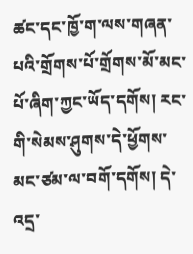ཚང་དང་ཁྱོ་ག་ལས་གཞན་པའི་གྲོགས་པོ་གྲོགས་མོ་མང་པོ་ཞིག་ཀྱང་ཡོད་དགོས། རང་གི་སེམས་ཤུགས་དེ་ཕྱོགས་མང་ཙམ་ལ་བགོ་དགོས། དེ་འདྲ་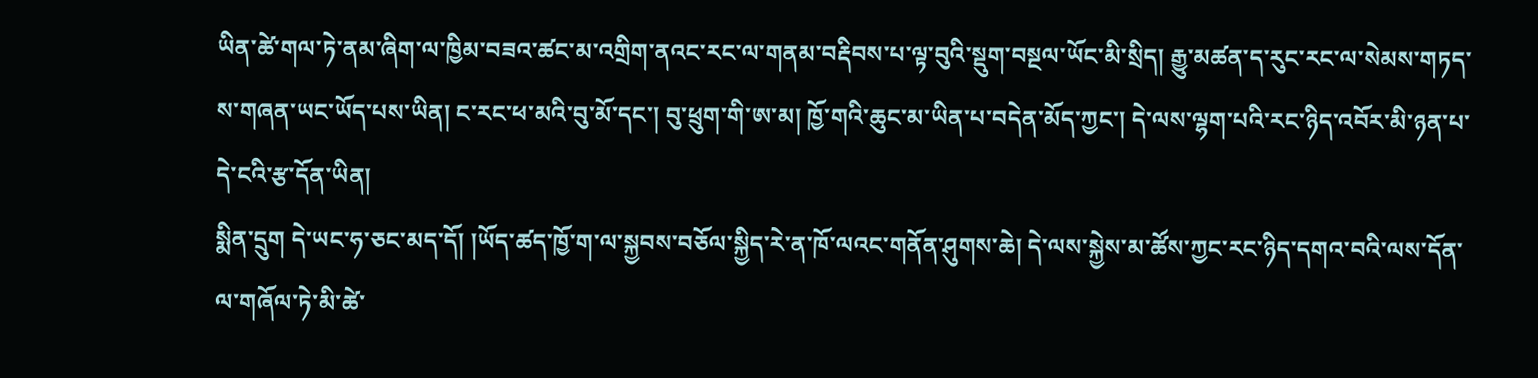ཡིན་ཚེ་གལ་ཏེ་ནམ་ཞིག་ལ་ཁྱིམ་བཟའ་ཚང་མ་འགྲིག་ནའང་རང་ལ་གནམ་བརྡིབས་པ་ལྟ་བུའི་སྡུག་བསྔལ་ཡོང་མི་སྲིད། རྒྱུ་མཚན་ད་རུང་རང་ལ་སེམས་གཏད་ས་གཞན་ཡང་ཡོད་པས་ཡིན། ང་རང་ཕ་མའི་བུ་མོ་དང་། བུ་ཕྲུག་གི་ཨ་མ། ཁྱོ་གའི་ཆུང་མ་ཡིན་པ་བདེན་མོད་ཀྱང་། དེ་ལས་ལྷག་པའི་རང་ཉིད་འབོར་མི་ཉན་པ་དེ་ངའི་རྩ་དོན་ཡིན།
སྨིན་དྲུག དེ་ཡང་ཧ་ཅང་མད་དོ། །ཡོད་ཚད་ཁྱོ་ག་ལ་སྐྱབས་བཅོལ་སྐྱིད་རེ་ན་ཁོ་ལའང་གནོན་ཤུགས་ཆེ། དེ་ལས་སྐྱེས་མ་ཚོས་ཀྱང་རང་ཉིད་དགའ་བའི་ལས་དོན་ལ་གཞོལ་ཏེ་མི་ཚེ་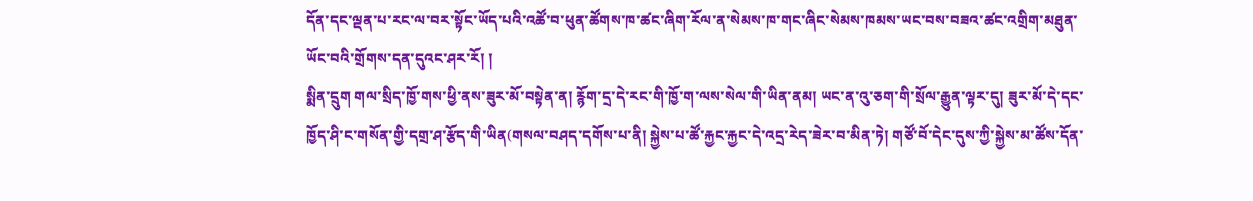དོན་དང་ལྡན་པ་རང་ལ་བར་སྟོང་ཡོད་པའི་འཚོ་བ་ཕུན་ཚོགས་ཁ་ཚང་ཞིག་རོལ་ན་སེམས་ཁ་གང་ཞིང་སེམས་ཁམས་ཡང་བས་བཟའ་ཚང་འགྲིག་མཐུན་ཡོང་བའི་གྲོགས་དན་དུའང་ཤར་རོ། །
སྨིན་དྲུག གལ་སྲིད་ཁྱོ་གས་ཕྱི་ནས་ཟུར་མོ་བསྟེན་ན། རྙོག་དྲ་དེ་རང་གི་ཁྱོ་ག་ལས་སེལ་གི་ཡིན་ནམ། ཡང་ན་འུ་ཅག་གི་སྲོལ་རྒྱུན་ལྟར་དུ། ཟུར་མོ་དེ་དང་ཁྱོད་ཤི་ང་གསོན་གྱི་དགྲ་ཤ་རྩོད་གི་ཡིན(གསལ་བཤད་དགོས་པ་ནི། སྐྱེས་པ་ཚོ་རྐྱང་རྐྱང་དེ་འདྲ་རེད་ཟེར་བ་མིན་ཏེ། གཙོ་བོ་དེང་དུས་ཀྱི་སྐྱེས་མ་ཚོས་དོན་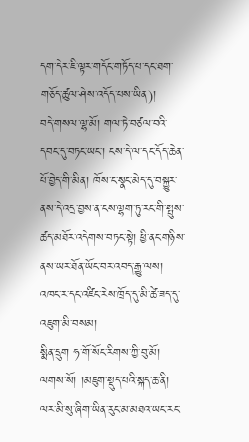དག་དེར་ཇི་ལྟར་གདོང་གཏོད་པ་དང་ཐག་གཅོད་ཚུལ་ཤེས་འདོད་པས་ཡིན)།
བདེ་གསལ་ལྷ་མོ། གལ་ཏེ་བཙལ་བའི་དབང་དུ་བཏང་ཡང་། ངས་དེ་ལ་དང་དོད་ཆེན་པོ་བྱེད་གི་མིན། ཁོས་ང་སྣང་མེད་དུ་བསྐྱུར་ནས་དེ་འདྲ་བྱས་ན་ངས་ལྷག་ཏུ་རང་གི་སྤུས་ཚད་མཐོར་འདེགས་བཏང་སྟེ། ཕྱི་ནང་གཉིས་ནས་ཡར་ཐོན་ཡོང་བར་འབད་རྒྱུ་ལས། འཁང་ར་དང་འཛིང་རེས་ཁྲོད་དུ་མི་ཚེ་ཟད་དུ་འཇུག་མི་བསམ།
སྨིན་དྲུག ཧ་གོ་སོང་རིགས་ཀྱི་བུ་མོ། ལགས་སོ། །མཇུག་སྡུད་པའི་སྐད་ཆ་ནི། ལར་མི་སུ་ཞིག་ཡིན་རུང་མ་མཐའ་ཡང་རང་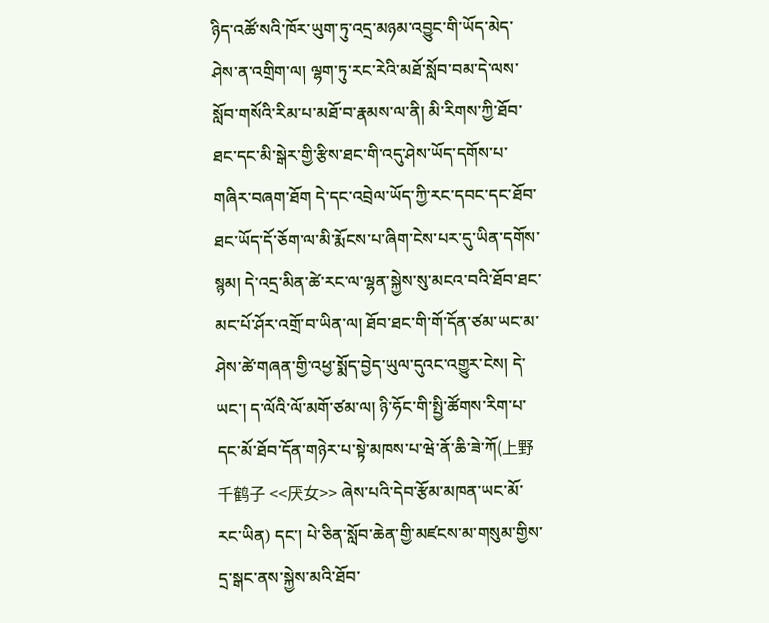ཉིད་འཚོ་སའི་ཁོར་ཡུག་ཏུ་འདྲ་མཉམ་འབྱུང་གི་ཡོད་མེད་ཤེས་ན་འགྲིག་ལ། ལྷག་ཏུ་རང་རེའི་མཐོ་སློབ་བམ་དེ་ལས་སློབ་གསོའི་རིམ་པ་མཐོ་བ་རྣམས་ལ་ནི། མི་རིགས་ཀྱི་ཐོབ་ཐང་དང་མི་སྒེར་གྱི་རྩིས་ཐང་གི་འདུ་ཤེས་ཡོད་དགོས་པ་གཞིར་བཞག་ཐོག དེ་དང་འབྲེལ་ཡོད་ཀྱི་རང་དབང་དང་ཐོབ་ཐང་ཡོད་དོ་ཅོག་ལ་མི་རྨོངས་པ་ཞིག་ངེས་པར་དུ་ཡིན་དགོས་སྙམ། དེ་འདྲ་མིན་ཚེ་རང་ལ་ལྷན་སྐྱེས་སུ་མངའ་བའི་ཐོབ་ཐང་མང་པོ་ཤོར་འགྲོ་བ་ཡིན་ལ། ཐོབ་ཐང་གི་གོ་དོན་ཙམ་ཡང་མ་ཤེས་ཚེ་གཞན་གྱི་འཕྱ་སྨོད་བྱེད་ཡུལ་དུའང་འགྱུར་ངེས། དེ་ཡང་། ད་ལོའི་ལོ་མགོ་ཙམ་ལ། ཉི་ཧོང་གི་སྤྱི་ཚོགས་རིག་པ་དང་མོ་ཐོབ་དོན་གཉེར་པ་སྟེ་མཁས་པ་ཝེ་ནོ་ཆི་ཟེ་ཀོ(上野千鹤子 <<厌女>> ཞེས་པའི་དེབ་རྩོམ་མཁན་ཡང་མོ་རང་ཡིན) དང་། པེ་ཅིན་སློབ་ཆེན་གྱི་མཛངས་མ་གསུམ་གྱིས་དྲ་སྒང་ནས་སྐྱེས་མའི་ཐོབ་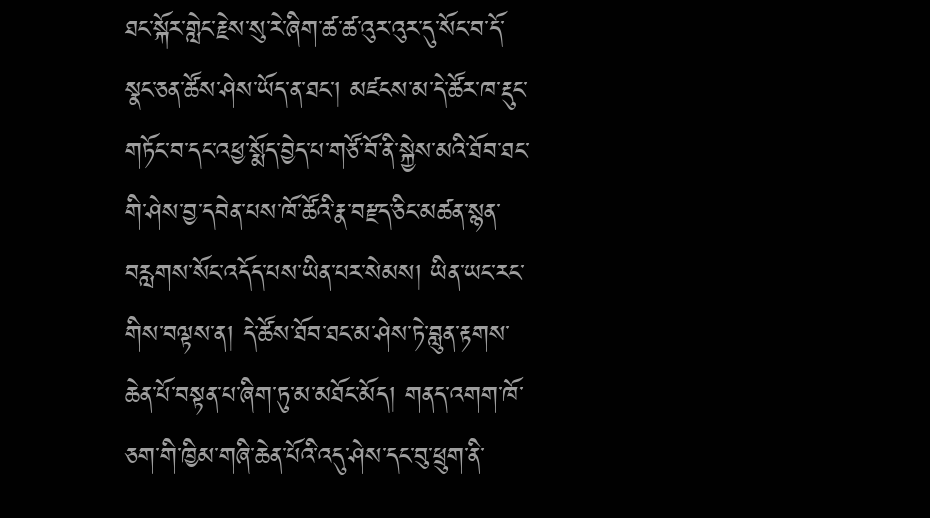ཐང་སྐོར་གླེང་རྗེས་སུ་རེ་ཞིག་ཚ་ཚ་འུར་འུར་དུ་སོང་བ་དོ་སྣང་ཅན་ཚོས་ཤེས་ཡོད་ན་ཐང་། མཛངས་མ་དེ་ཚོར་ཁ་རྡུང་གཏོང་བ་དང་འཕྱ་སྨོད་བྱེད་པ་གཙོ་བོ་ནི་སྐྱེས་མའི་ཐོབ་ཐང་གི་ཤེས་བྱ་དབེན་པས་ཁོ་ཚོའི་རྣ་བརྫད་ཅིང་མཚན་སྙན་བརླགས་སོང་འདོད་པས་ཡིན་པར་སེམས། ཡིན་ཡང་རང་གིས་བལྟས་ན། དེ་ཚོས་ཐོབ་ཐང་མ་ཤེས་ཏེ་བླུན་རྟགས་ཆེན་པོ་བསྟན་པ་ཞིག་ཏུ་མ་མཐོང་མོད། གནད་འགག་ཁོ་ཅག་གི་ཁྱིམ་གཞི་ཆེན་པོའི་འདུ་ཤེས་དང་བུ་ཕྲུག་ནི་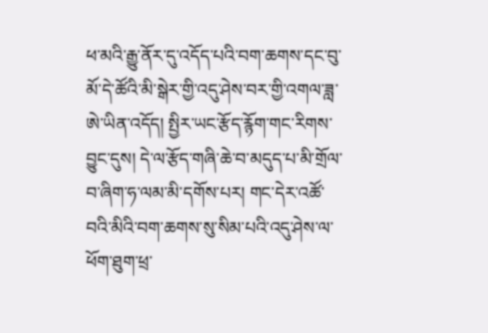ཕ་མའི་རྒྱུ་ནོར་དུ་འདོད་པའི་བག་ཆགས་དང་བུ་མོ་དེ་ཚོའི་མི་སྒེར་གྱི་འདུ་ཤེས་བར་གྱི་འགལ་ཟླ་ཨེ་ཡིན་འདོད། སྤྱིར་ཡང་རྩོད་རྙོག་གང་རིགས་བྱུང་དུས། དེ་ལ་རྩོད་གཞི་ཆེ་བ་མདུད་པ་མི་གྲོལ་བ་ཞིག་ཧ་ལམ་མི་དགོས་པར། གང་དེར་འཚོ་བའི་མིའི་བག་ཆགས་སུ་སིམ་པའི་འདུ་ཤེས་ལ་ཕོག་ཐུག་ཕྲ་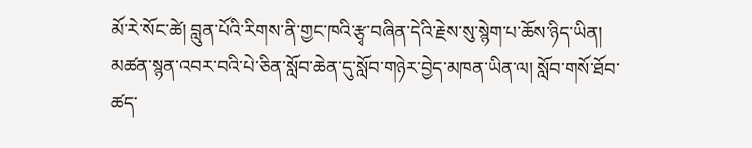མོ་རེ་སོང་ཚེ། བླུན་པོའི་རིགས་ནི་གྱང་ཁའི་རྩྭ་བཞིན་དེའི་རྗེས་སུ་སྙེག་པ་ཆོས་ཉིད་ཡིན། མཚན་སྙན་འབར་བའི་པེ་ཅིན་སློབ་ཆེན་དུ་སློབ་གཉེར་བྱེད་མཁན་ཡིན་ལ། སློབ་གསོ་ཐོབ་ཚད་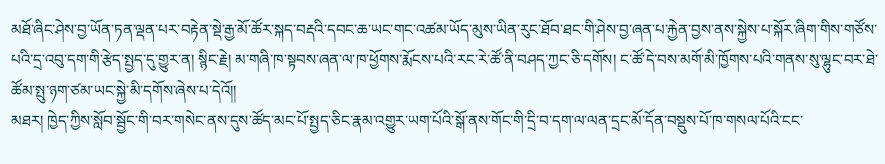མཐོ་ཞིང་ཤེས་བྱ་ཡོན་ཏན་ལྡན་པར་བརྟེན་སྡེ་རྒྱ་མོ་ཚོར་སྐད་བརྡའི་དབང་ཆ་ཡང་གང་འཚམ་ཡོད་མུས་ཡིན་རུང་ཐོབ་ཐང་གི་ཤེས་བྱ་ཞན་པ་རྐྱེན་བྱས་ནས་སྐྱེས་པ་སྐོར་ཞིག་གིས་གཙོས་པའི་དྲ་འབུ་དག་གི་རྩེད་སྤྱད་དུ་གྱུར་ན། སྙིང་རྗེ། མ་གཞི་ཁ་སྟབས་ཞན་ལ་ཁ་ཕྱོགས་རྨོངས་པའི་རང་རེ་ཚོ་ནི་བཤད་ཀྱང་ཅི་དགོས། ང་ཚོ་དེ་བས་མགོ་མི་ཁྱོགས་པའི་གནས་སུ་ལྷུང་བར་ཐེ་ཚོམ་སྤུ་ཉག་ཙམ་ཡང་སྐྱེ་མི་དགོས་ཞེས་པ་དེའོ།།
མཐར། ཁྱེད་ཀྱིས་སློབ་སྦྱོང་གི་བར་གསེང་ནས་དུས་ཚོད་མང་པོ་སྤྱད་ཅིང་རྣམ་འགྱུར་ཡག་པོའི་སྒོ་ནས་གོང་གི་དྲི་བ་དག་ལ་ལན་དྲང་མོ་དོན་བསྡུས་པོ་ཁ་གསལ་པོའི་ངང་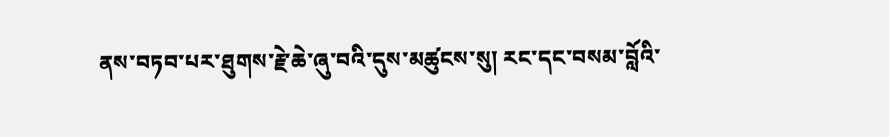ནས་བཏབ་པར་ཐུགས་རྗེ་ཆེ་ཞུ་བའི་དུས་མཚུངས་སུ། རང་དང་བསམ་བློའི་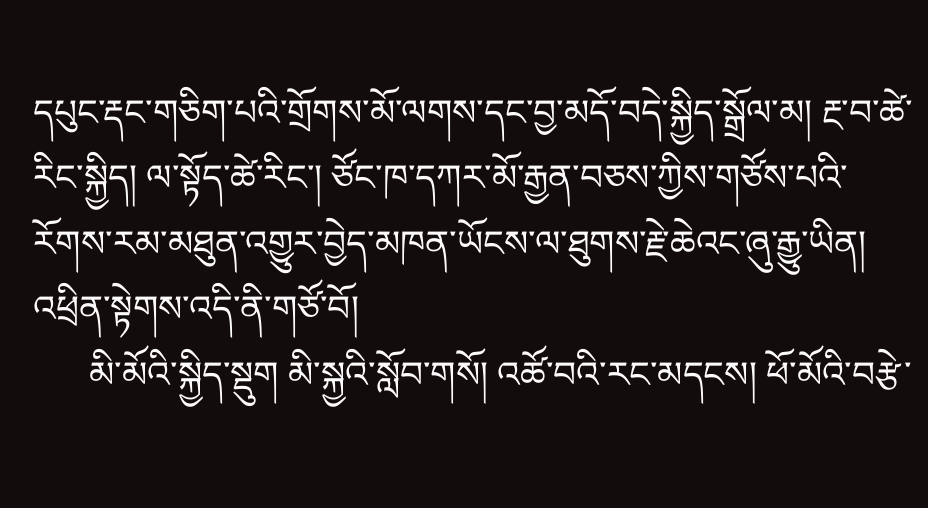དཔུང་རྡང་གཅིག་པའི་གྲོགས་མོ་ལགས་དང་བྱ་མདོ་བདེ་སྐྱིད་སྒྲོལ་མ། རྔ་བ་ཚེ་རིང་སྐྱིད། ལ་སྟོད་ཚེ་རིང་། ཙོང་ཁ་དཀར་མོ་རྒྱན་བཅས་ཀྱིས་གཙོས་པའི་རོགས་རམ་མཐུན་འགྱུར་བྱེད་མཁན་ཡོངས་ལ་ཐུགས་རྗེ་ཆེའང་ཞུ་རྒྱུ་ཡིན།
འཕྲིན་སྟེགས་འདི་ནི་གཙོ་བོ།
      མི་མོའི་སྐྱིད་སྡུག མི་སྐྱའི་སློབ་གསོ། འཚོ་བའི་རང་མདངས། ཕོ་མོའི་བརྩེ་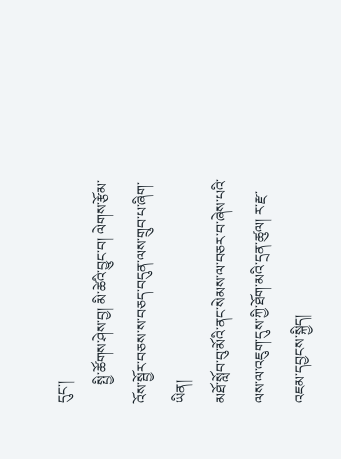དུང་།
     སྤྱི་ཚོགས་ཤེས་བྱ། མི་ཚེའི་བྱུང་བ། ལེགས་རྩོམ་འོས་སྦྱོར་བཅས་ས་བཅད་བདུན་ལས་གྲུབ་པ་ཞིག་ཡིན།
མཐོ་སློབ་བུ་མོའི་ནང་སེམས་ལ་བཅར་བ་ཞེས་པའི་ ལས་ལ་འཇུག་དུས་ཀྱི་ཐོག་མའི་དྲན་ཚུལ། ར་རྫ་འཇམ་དབྱངས་སྐྱིད།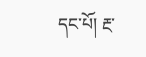དང་པོ། རྔ་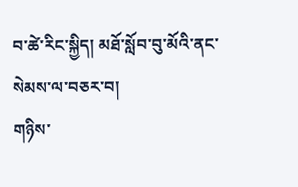བ་ཚེ་རིང་སྐྱིད། མཐོ་སློབ་བུ་མོའི་ནང་སེམས་ལ་བཅར་བ།
གཉིས་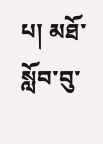པ། མཐོ་སློབ་བུ་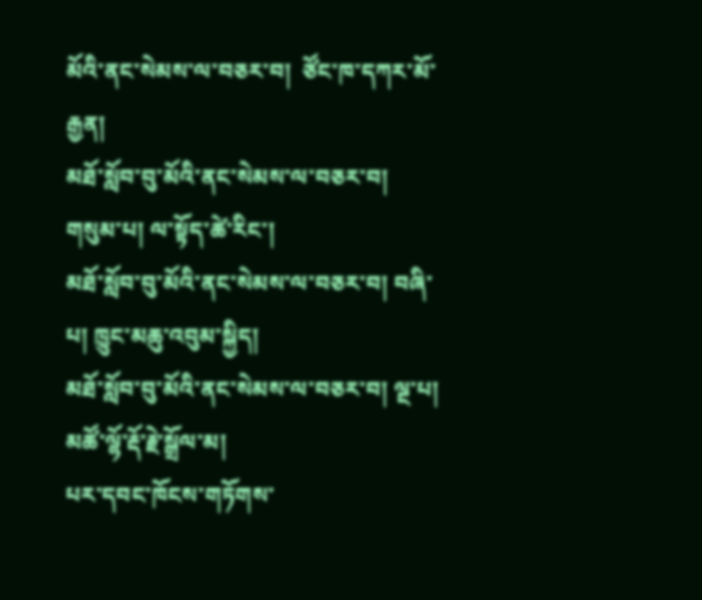མོའི་ནང་སེམས་ལ་བཅར་བ།  ཙོང་ཁ་དཀར་མོ་རྒྱན།
མཐོ་སློབ་བུ་མོའི་ནང་སེམས་ལ་བཅར་བ། གསུམ་པ། ལ་སྟོད་ཚེ་རིང་།
མཐོ་སློབ་བུ་མོའི་ནང་སེམས་ལ་བཅར་བ། བཞི་པ། ཁྱུང་མཆུ་འབུམ་སྐྱིད།
མཐོ་སློབ་བུ་མོའི་ནང་སེམས་ལ་བཅར་བ། ལྔ་པ། མཚོ་ལྷོ་རྡོ་རྗེ་སྒྲོལ་མ།
པར་དབང་ཁོངས་གཏོགས་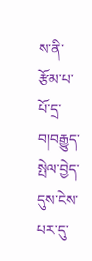ས་ནི་རྩོམ་པ་པོ་དྲ་བ།བརྒྱུད་སྤེལ་བྱེད་དུས་ངེས་པར་དུ་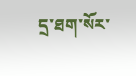དྲ་ཐག་སོར་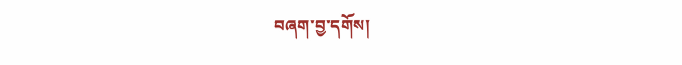བཞག་བྱ་དགོས།